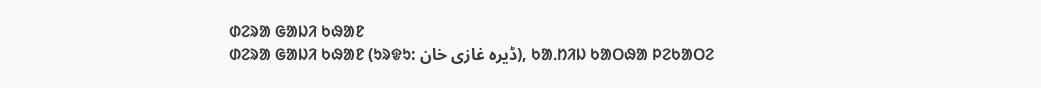ᱰᱮᱨᱟ ᱜᱟᱡᱤ ᱠᱷᱟᱱ
ᱰᱮᱨᱟ ᱜᱟᱡᱤ ᱠᱷᱟᱱ (ᱩᱨᱫᱩ: ڈیرہ غازی خان), ᱠᱟᱹᱴᱤᱡ ᱠᱟᱛᱷᱟ ᱞᱮᱠᱟᱛᱮ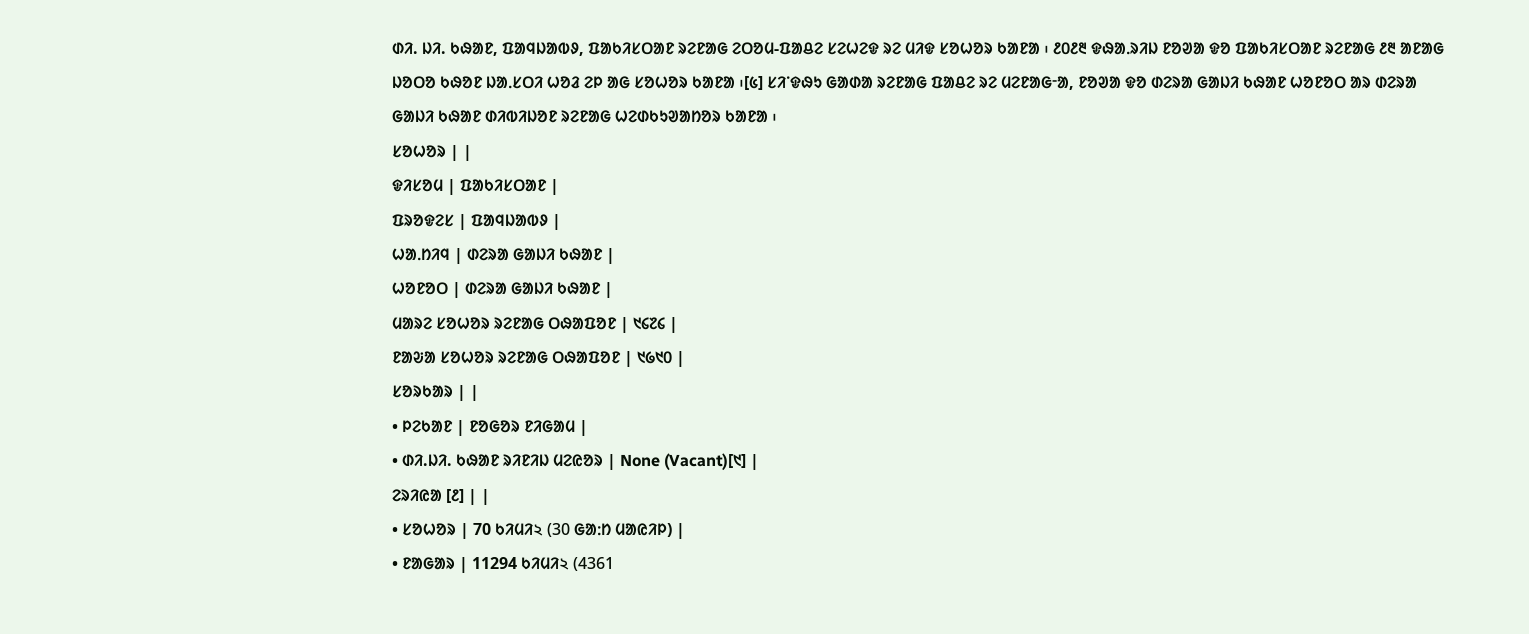ᱰᱤ. ᱡᱤ. ᱠᱷᱟᱱ, ᱯᱟᱧᱡᱟᱵᱽ, ᱯᱟᱠᱤᱥᱛᱟᱱ ᱨᱮᱱᱟᱜ ᱮᱛᱚᱢ-ᱯᱟᱪᱮ ᱥᱮᱦᱮᱫ ᱨᱮ ᱢᱤᱫ ᱥᱚᱦᱚᱨ ᱠᱟᱱᱟ ᱾ ᱒᱐᱒᱓ ᱫᱷᱟᱹᱨᱤᱡ ᱱᱚᱣᱟ ᱫᱚ ᱯᱟᱠᱤᱥᱛᱟᱱ ᱨᱮᱱᱟᱜ ᱒᱓ ᱟᱱᱟᱜ ᱡᱚᱛᱚ ᱠᱷᱚᱱ ᱡᱟᱹᱥᱛᱤ ᱦᱚᱲ ᱮᱞ ᱟᱜ ᱥᱚᱦᱚᱨ ᱠᱟᱱᱟ ᱾[᱕] ᱥᱤᱸᱫᱷᱩ ᱜᱟᱰᱟ ᱨᱮᱱᱟᱜ ᱯᱟᱪᱮ ᱨᱮ ᱢᱮᱱᱟᱜᱼᱟ, ᱱᱚᱣᱟ ᱫᱚ ᱰᱮᱨᱟ ᱜᱟᱡᱤ ᱠᱷᱟᱱ ᱦᱚᱱᱚᱛ ᱟᱨ ᱰᱮᱨᱟ ᱜᱟᱡᱤ ᱠᱷᱟᱱ ᱰᱤᱵᱤᱡᱚᱱ ᱨᱮᱱᱟᱜ ᱦᱮᱰᱠᱩᱣᱟᱴᱚᱨ ᱠᱟᱱᱟ ᱾
ᱥᱚᱦᱚᱨ | |
ᱫᱤᱥᱚᱢ | ᱯᱟᱠᱤᱥᱛᱟᱱ |
ᱯᱨᱚᱫᱮᱥ | ᱯᱟᱧᱡᱟᱵᱽ |
ᱦᱟᱹᱴᱤᱧ | ᱰᱮᱨᱟ ᱜᱟᱡᱤ ᱠᱷᱟᱱ |
ᱦᱚᱱᱚᱛ | ᱰᱮᱨᱟ ᱜᱟᱡᱤ ᱠᱷᱟᱱ |
ᱢᱟᱨᱮ ᱥᱚᱦᱚᱨ ᱨᱮᱱᱟᱜ ᱛᱷᱟᱯᱚᱱ | ᱑᱔᱗᱔ |
ᱱᱟᱶᱟ ᱥᱚᱦᱚᱨ ᱨᱮᱱᱟᱜ ᱛᱷᱟᱯᱚᱱ | ᱑᱙᱑᱐ |
ᱥᱚᱨᱠᱟᱨ | |
• ᱞᱮᱠᱟᱱ | ᱱᱚᱜᱚᱨ ᱱᱤᱜᱟᱢ |
• ᱰᱤ.ᱡᱤ. ᱠᱷᱟᱱ ᱨᱤᱱᱤᱡ ᱢᱮᱭᱚᱨ | None (Vacant)[᱑] |
ᱮᱨᱤᱭᱟ [᱒] | |
• ᱥᱚᱦᱚᱨ | 70 ᱠᱤᱢᱤ২ (30 ᱜᱟᱺᱴ ᱢᱟᱭᱤᱞ) |
• ᱱᱟᱜᱟᱨ | 11294 ᱠᱤᱢᱤ২ (4361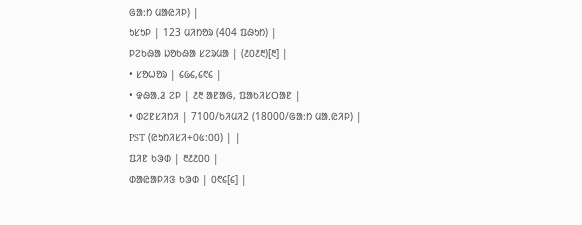ᱜᱟᱺᱴ ᱢᱟᱭᱤᱞ) |
ᱩᱥᱩᱞ | 123 ᱢᱤᱴᱚᱨ (404 ᱯᱷᱩᱴ) |
ᱞᱮᱠᱷᱟ ᱡᱚᱠᱷᱟ ᱥᱮᱨᱢᱟ | (᱒᱐᱒᱓)[᱓] |
• ᱥᱚᱦᱚᱨ | ᱔᱙᱔,᱔᱖᱔ |
• ᱫᱷᱟᱹᱲ ᱮᱞ | ᱒᱓ ᱟᱱᱟᱜ, ᱯᱟᱠᱤᱥᱛᱟᱱ |
• ᱰᱮᱱᱥᱤᱴᱤ | 7100/ᱠᱤᱢᱤ2 (18000/ᱜᱟᱺᱴ ᱢᱟᱹᱭᱤᱞ) |
PST (ᱭᱩᱴᱤᱥᱤ+᱐᱕:᱐᱐) | |
ᱯᱤᱱ ᱠᱳᱰ | ᱓᱒᱒᱐᱐ |
ᱰᱟᱭᱟᱞᱤᱝ ᱠᱳᱰ | ᱐᱖᱔[᱔] |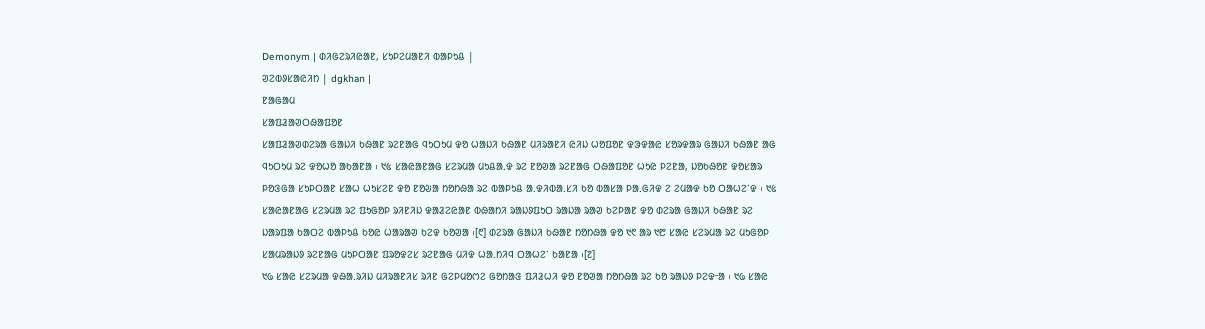Demonym | ᱰᱤᱜᱮᱨᱤᱭᱟᱱ, ᱥᱩᱞᱮᱢᱟᱱᱤ ᱵᱟᱞᱩᱪ |
ᱣᱮᱵᱽᱥᱟᱭᱤᱴ | dgkhan |
ᱱᱟᱜᱟᱢ
ᱥᱟᱯᱲᱟᱣᱛᱷᱟᱯᱚᱱ
ᱥᱟᱯᱲᱟᱣᱰᱮᱨᱟ ᱜᱟᱡᱤ ᱠᱷᱟᱱ ᱨᱮᱱᱟᱜ ᱧᱩᱛᱩᱢ ᱫᱚ ᱦᱟᱡᱤ ᱠᱷᱟᱱ ᱢᱤᱨᱟᱱᱤ ᱭᱤᱡ ᱦᱚᱯᱚᱱ ᱫᱳᱫᱟᱭ ᱥᱚᱨᱫᱟᱨ ᱜᱟᱡᱤ ᱠᱷᱟᱱ ᱟᱜ ᱧᱩᱛᱩᱢ ᱨᱮ ᱫᱚᱦᱚ ᱟᱠᱟᱱᱟ ᱾ ᱑᱕ ᱥᱟᱭᱟᱱᱟᱜ ᱥᱮᱨᱢᱟ ᱢᱩᱪᱟᱹᱫ ᱨᱮ ᱱᱚᱣᱟ ᱨᱮᱱᱟᱜ ᱛᱷᱟᱯᱚᱱ ᱦᱩᱭ ᱞᱮᱱᱟ, ᱡᱚᱠᱷᱚᱱ ᱫᱚᱥᱟᱨ ᱞᱚᱝᱜᱟ ᱥᱩᱞᱛᱟᱱ ᱥᱟᱦ ᱦᱩᱥᱮᱱ ᱫᱚ ᱱᱚᱶᱟ ᱴᱚᱴᱷᱟ ᱨᱮ ᱵᱟᱞᱩᱪ ᱟᱹᱫᱤᱵᱟᱹᱥᱤ ᱠᱚ ᱵᱟᱥᱟ ᱞᱟᱹᱜᱤᱫ ᱮ ᱮᱢᱟᱫ ᱠᱚ ᱛᱟᱦᱮᱸᱫ ᱾ ᱑᱕ ᱥᱟᱭᱟᱱᱟᱜ ᱥᱮᱨᱢᱟ ᱨᱮ ᱯᱩᱜᱚᱞ ᱨᱤᱱᱤᱡ ᱫᱟᱲᱮᱭᱟᱱ ᱵᱷᱟᱴᱤ ᱨᱟᱡᱽᱯᱩᱛ ᱨᱟᱡᱟ ᱨᱟᱣ ᱠᱮᱞᱟᱱ ᱫᱚ ᱰᱮᱨᱟ ᱜᱟᱡᱤ ᱠᱷᱟᱱ ᱨᱮ ᱡᱟᱨᱯᱟ ᱠᱟᱛᱮ ᱵᱟᱞᱩᱪ ᱠᱚᱭ ᱦᱟᱨᱟᱣ ᱠᱮᱫ ᱠᱚᱣᱟ ᱾[᱖] ᱰᱮᱨᱟ ᱜᱟᱡᱤ ᱠᱷᱟᱱ ᱴᱚᱴᱷᱟ ᱫᱚ ᱑᱖ ᱟᱨ ᱑᱘ ᱥᱟᱭ ᱥᱮᱨᱢᱟ ᱨᱮ ᱢᱩᱜᱚᱞ ᱥᱟᱢᱨᱟᱡᱽ ᱨᱮᱱᱟᱜ ᱢᱩᱞᱛᱟᱱ ᱯᱨᱚᱫᱮᱥ ᱨᱮᱱᱟᱜ ᱢᱤᱫ ᱦᱟᱹᱴᱤᱧ ᱛᱟᱦᱮᱸ ᱠᱟᱱᱟ ᱾[᱗]
᱑᱙ ᱥᱟᱭ ᱥᱮᱨᱢᱟ ᱫᱷᱟᱹᱨᱤᱡ ᱢᱤᱨᱟᱱᱤᱥ ᱨᱤᱱ ᱜᱮᱞᱢᱚᱬᱮ ᱜᱚᱴᱟᱝ ᱯᱤᱲᱦᱤ ᱫᱚ ᱱᱚᱣᱟ ᱴᱚᱴᱷᱟ ᱨᱮ ᱠᱚ ᱨᱟᱡᱽ ᱞᱮᱫᱼᱟ ᱾ ᱑᱙ ᱥᱟᱭ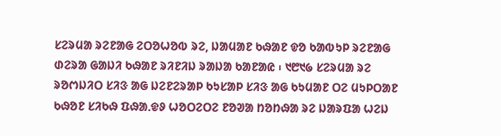ᱥᱮᱨᱢᱟ ᱨᱮᱱᱟᱜ ᱮᱛᱚᱦᱚᱵ ᱨᱮ, ᱡᱟᱢᱟᱱ ᱠᱷᱟᱱ ᱫᱚ ᱠᱟᱵᱩᱞ ᱨᱮᱱᱟᱜ ᱰᱮᱨᱟ ᱜᱟᱡᱤ ᱠᱷᱟᱱ ᱨᱤᱱᱤᱡ ᱨᱟᱡᱟ ᱠᱟᱱᱟᱭ ᱾ ᱑᱘᱑᱙ ᱥᱮᱨᱢᱟ ᱨᱮ ᱨᱚᱬᱡᱤᱛ ᱥᱤᱝ ᱟᱜ ᱡᱮᱱᱮᱨᱟᱞ ᱠᱩᱥᱟᱞ ᱥᱤᱝ ᱟᱜ ᱠᱩᱢᱟᱱ ᱛᱮ ᱢᱩᱞᱛᱟᱱ ᱠᱷᱚᱱ ᱥᱤᱠᱷ ᱯᱷᱟᱹᱫᱽ ᱦᱚᱛᱮᱛᱮ ᱱᱚᱣᱟ ᱴᱚᱴᱷᱟ ᱨᱮ ᱡᱟᱨᱯᱟ ᱦᱮᱡ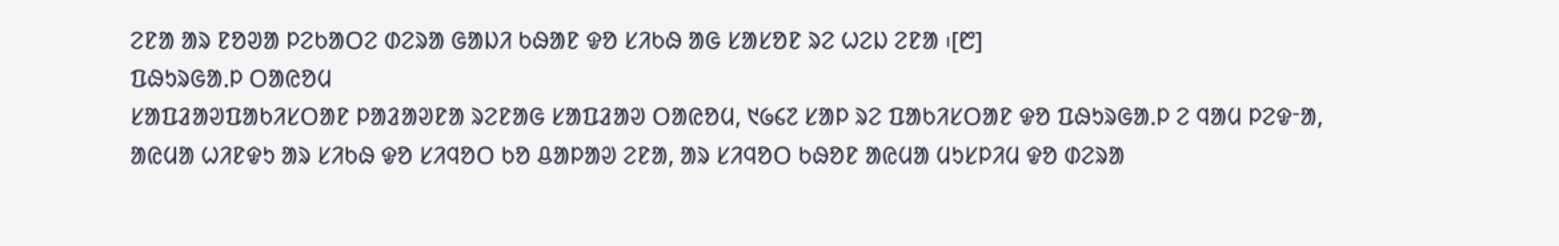ᱮᱱᱟ ᱟᱨ ᱱᱚᱣᱟ ᱞᱮᱠᱟᱛᱮ ᱰᱮᱨᱟ ᱜᱟᱡᱤ ᱠᱷᱟᱱ ᱫᱚ ᱥᱤᱠᱷ ᱟᱜ ᱥᱟᱥᱚᱱ ᱨᱮ ᱦᱮᱡ ᱮᱱᱟ ᱾[᱘]
ᱯᱷᱩᱨᱜᱟᱹᱞ ᱛᱟᱭᱚᱢ
ᱥᱟᱯᱲᱟᱣᱯᱟᱠᱤᱥᱛᱟᱱ ᱞᱟᱲᱟᱣᱱᱟ ᱨᱮᱱᱟᱜ ᱥᱟᱯᱲᱟᱣ ᱛᱟᱭᱚᱢ, ᱑᱙᱔᱗ ᱥᱟᱞ ᱨᱮ ᱯᱟᱠᱤᱥᱛᱟᱱ ᱫᱚ ᱯᱷᱩᱨᱜᱟᱹᱞ ᱮ ᱧᱟᱢ ᱞᱮᱫᱼᱟ, ᱟᱭᱢᱟ ᱦᱤᱱᱫᱩ ᱟᱨ ᱥᱤᱠᱷ ᱫᱚ ᱥᱤᱧᱚᱛ ᱠᱚ ᱪᱟᱞᱟᱣ ᱮᱱᱟ, ᱟᱨ ᱥᱤᱧᱚᱛ ᱠᱷᱚᱱ ᱟᱭᱢᱟ ᱢᱩᱥᱞᱤᱢ ᱫᱚ ᱰᱮᱨᱟ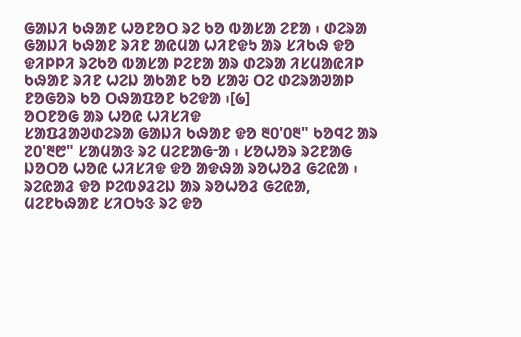ᱜᱟᱡᱤ ᱠᱷᱟᱱ ᱦᱚᱱᱚᱛ ᱨᱮ ᱠᱚ ᱵᱟᱥᱟ ᱮᱱᱟ ᱾ ᱰᱮᱨᱟ ᱜᱟᱡᱤ ᱠᱷᱟᱱ ᱨᱤᱱ ᱟᱭᱢᱟ ᱦᱤᱱᱫᱩ ᱟᱨ ᱥᱤᱠᱷ ᱫᱚ ᱫᱤᱞᱞᱤ ᱨᱮᱠᱚ ᱵᱟᱥᱟ ᱞᱮᱱᱟ ᱟᱨ ᱰᱮᱨᱟ ᱤᱥᱢᱟᱭᱤᱞ ᱠᱷᱟᱱ ᱨᱤᱱ ᱦᱮᱡ ᱟᱠᱟᱱ ᱠᱚ ᱥᱟᱶ ᱛᱮ ᱰᱮᱨᱟᱣᱟᱞ ᱱᱚᱜᱚᱨ ᱠᱚ ᱛᱷᱟᱯᱚᱱ ᱠᱮᱫᱟ ᱾[᱙]
ᱚᱛᱱᱚᱜ ᱟᱨ ᱦᱚᱭ ᱦᱤᱥᱤᱫ
ᱥᱟᱯᱲᱟᱣᱰᱮᱨᱟ ᱜᱟᱡᱤ ᱠᱷᱟᱱ ᱫᱚ ᱓᱐'᱐᱓" ᱠᱚᱧᱮ ᱟᱨ ᱗᱐'᱓᱘" ᱥᱟᱢᱟᱝ ᱨᱮ ᱢᱮᱱᱟᱜᱼᱟ ᱾ ᱥᱚᱦᱚᱨ ᱨᱮᱱᱟᱜ ᱡᱚᱛᱚ ᱦᱚᱭ ᱦᱤᱥᱤᱫ ᱫᱚ ᱟᱫᱷᱟ ᱨᱚᱦᱚᱲ ᱜᱮᱭᱟ ᱾ ᱨᱮᱭᱟᱲ ᱫᱚ ᱞᱮᱵᱽᱲᱮᱡ ᱟᱨ ᱨᱚᱦᱚᱲ ᱜᱮᱭᱟ, ᱢᱮᱱᱠᱷᱟᱱ ᱥᱤᱛᱩᱝ ᱨᱮ ᱫᱚ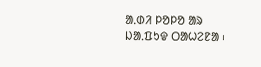ᱟᱹᱰᱤ ᱞᱚᱞᱚ ᱟᱨ ᱡᱟᱹᱯᱩᱫ ᱛᱟᱦᱮᱱᱟ ᱾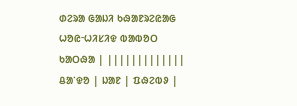ᱰᱮᱨᱟ ᱜᱟᱡᱤ ᱠᱷᱟᱱᱨᱮᱭᱟᱜ ᱦᱚᱭᱼᱦᱤᱥᱤᱫ ᱵᱟᱵᱚᱛ ᱠᱟᱛᱷᱟ | |||||||||||||
ᱪᱟᱸᱫᱚ | ᱡᱟᱱ | ᱯᱷᱮᱵᱽ |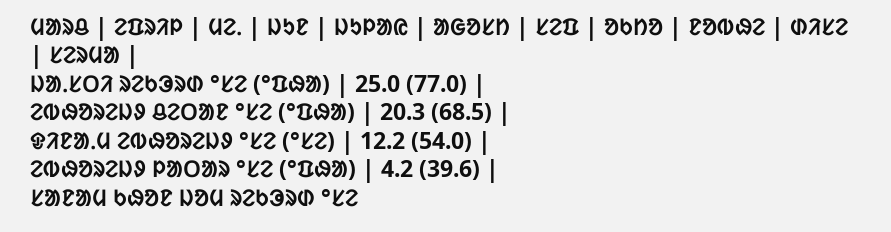ᱢᱟᱨᱪ | ᱮᱯᱨᱤᱞ | ᱢᱮᱹ | ᱡᱩᱱ | ᱡᱩᱞᱟᱭ | ᱟᱜᱚᱥᱴ | ᱥᱮᱯ | ᱚᱠᱴᱚ | ᱱᱚᱵᱷᱮ | ᱰᱤᱥᱮ | ᱥᱮᱨᱢᱟ |
ᱡᱟᱹᱥᱛᱤ ᱨᱮᱠᱳᱨᱰ °ᱥᱮ (°ᱯᱷᱟ) | 25.0 (77.0) |
ᱮᱵᱷᱚᱨᱮᱡᱽ ᱪᱮᱛᱟᱱ °ᱥᱮ (°ᱯᱷᱟ) | 20.3 (68.5) |
ᱫᱤᱱᱟᱹᱢ ᱮᱵᱷᱚᱨᱮᱡᱽ °ᱥᱮ (°ᱥᱮ) | 12.2 (54.0) |
ᱮᱵᱷᱚᱨᱮᱡᱽ ᱞᱟᱛᱟᱨ °ᱥᱮ (°ᱯᱷᱟ) | 4.2 (39.6) |
ᱥᱟᱱᱟᱢ ᱠᱷᱚᱱ ᱡᱚᱢ ᱨᱮᱠᱳᱨᱰ °ᱥᱮ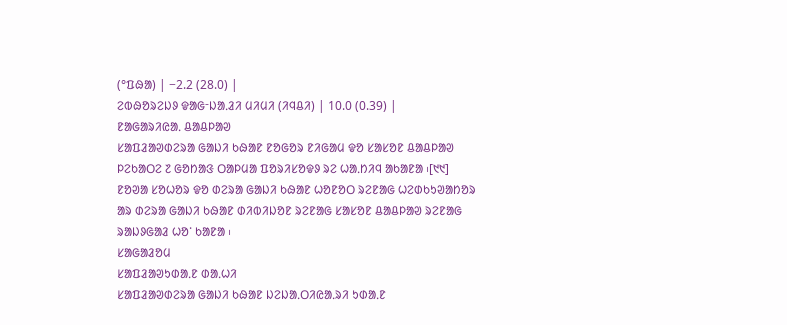(°ᱯᱷᱟ) | −2.2 (28.0) |
ᱮᱵᱷᱚᱨᱮᱡᱽ ᱫᱟᱜᱼᱡᱟᱹᱲᱤ ᱢᱤᱢᱤ (ᱤᱧᱪᱤ) | 10.0 (0.39) |
ᱱᱟᱜᱟᱨᱤᱭᱟᱹ ᱪᱟᱪᱞᱟᱣ
ᱥᱟᱯᱲᱟᱣᱰᱮᱨᱟ ᱜᱟᱡᱤ ᱠᱷᱟᱱ ᱱᱚᱜᱚᱨ ᱱᱤᱜᱟᱢ ᱫᱚ ᱥᱟᱥᱚᱱ ᱪᱟᱪᱞᱟᱣ ᱞᱮᱠᱟᱛᱮ ᱗ ᱜᱚᱴᱟᱝ ᱛᱟᱞᱢᱟ ᱯᱚᱨᱤᱥᱚᱫᱽ ᱨᱮ ᱦᱟᱹᱴᱤᱧ ᱟᱠᱟᱱᱟ ᱾[᱑᱑] ᱱᱚᱣᱟ ᱥᱚᱦᱚᱨ ᱫᱚ ᱰᱮᱨᱟ ᱜᱟᱡᱤ ᱠᱷᱟᱱ ᱦᱚᱱᱚᱛ ᱨᱮᱱᱟᱜ ᱦᱮᱰᱠᱩᱣᱟᱴᱚᱨ ᱟᱨ ᱰᱮᱨᱟ ᱜᱟᱡᱤ ᱠᱷᱟᱱ ᱰᱤᱵᱤᱡᱚᱱ ᱨᱮᱱᱟᱜ ᱥᱟᱥᱚᱱ ᱪᱟᱪᱞᱟᱣ ᱨᱮᱱᱟᱜ ᱨᱟᱡᱽᱜᱟᱲ ᱦᱚᱸ ᱠᱟᱱᱟ ᱾
ᱥᱟᱜᱟᱲᱚᱢ
ᱥᱟᱯᱲᱟᱣᱩᱰᱟᱹᱱ ᱰᱟᱹᱦᱤ
ᱥᱟᱯᱲᱟᱣᱰᱮᱨᱟ ᱜᱟᱡᱤ ᱠᱷᱟᱱ ᱡᱮᱡᱟᱹᱛᱤᱭᱟᱹᱨᱤ ᱩᱰᱟᱹᱱ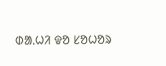ᱰᱟᱹᱦᱤ ᱫᱚ ᱥᱚᱦᱚᱨ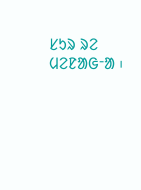ᱥᱩᱨ ᱨᱮ ᱢᱮᱱᱟᱜᱼᱟ ᱾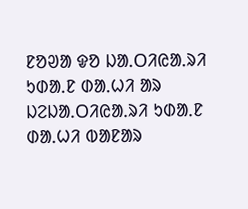ᱱᱚᱣᱟ ᱫᱚ ᱡᱟᱹᱛᱤᱭᱟᱹᱨᱤ ᱩᱰᱟᱹᱱ ᱰᱟᱹᱦᱤ ᱟᱨ ᱡᱮᱡᱟᱹᱛᱤᱭᱟᱹᱨᱤ ᱩᱰᱟᱹᱱ ᱰᱟᱹᱦᱤ ᱵᱟᱱᱟᱨ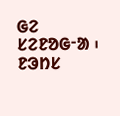ᱜᱮ ᱥᱮᱱᱚᱜᱼᱟ ᱾
ᱱᱳᱴᱥ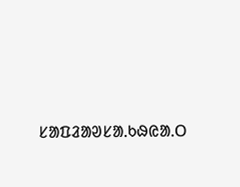ᱥᱟᱯᱲᱟᱣᱥᱟᱹᱠᱷᱭᱟᱹᱛ